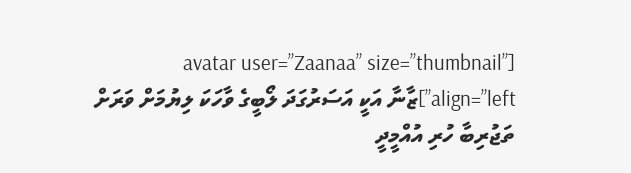[avatar user=”Zaanaa” size=”thumbnail” align=”left”]ޒާނާ އަކީ އަސަރުގަދަ ލޯބީގެ ވާހަކަ ލިޔުމަށް ވަރަށް ތަޖުރިބާ ހުރި އުއްމީދީ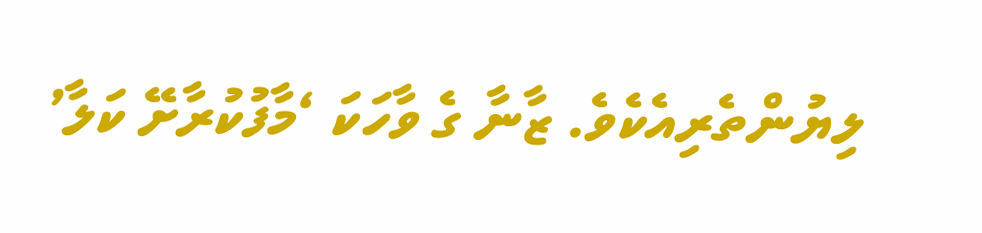ލިޔުންތެރިއެކެވެ. ޒާނާ ގެ ވާހަކަ ‘މާފުކުރާށޭ ކަލާ’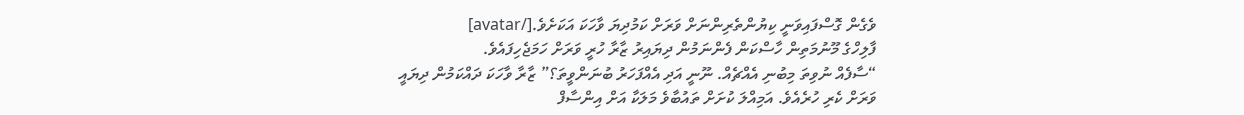ވެގެން ގޮސްފައިވަނީ ކިޔުންތެރިންނަށް ވަރަށް ކަމުދިޔަ ވާހަކަ އަކަށެވެ.[/avatar]
ފާލިހްގެ މޫނުމަތިން ހާސްކަން ފެންނަމުން ދިޔައިރު ޒާރާ ހުރީ ވަރަށް ހަމަޖެހިފައެވެ.
“ސާފެއް ނުވިތަ މިބުނި އެއްޗެއް. ނޫނީ އަދި އެއްފަހަރު ބުނަންވީތަ؟” ޒާރާ ވާހަކަ ދައްކަމުން ދިޔައީ ވަރަށް ކެރި ހުރެއެވެ. އަމިއްލަ ކުށަށް ތައުބާވެ މަލަކާ އަށް އިންސާފް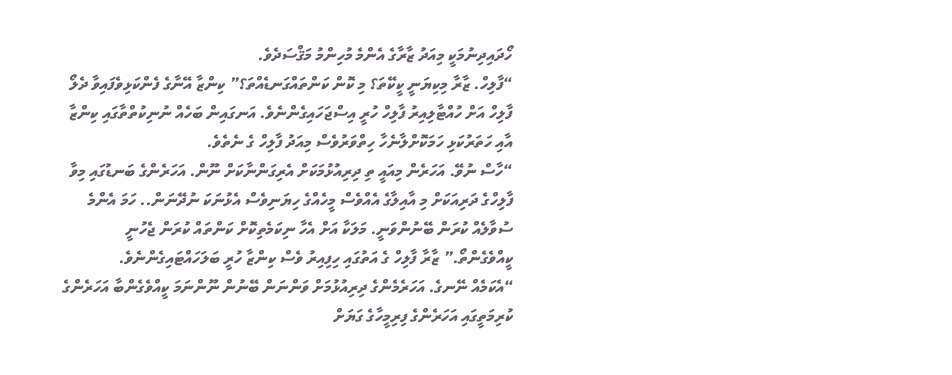ހޯދައިދިނުމަކީ މިއަދު ޒާރާގެ އެންމެ މުހިންމު މަޤްސަދެވެ.
“ފާލިހް. ޒާރާ މިކިޔަނީ ކީކޭތަ؟ މި ކޮން ކަންތައްގަނޑެއްތަ؟” ކިންޒާ އޭނާގެ ފެންކަޅިވެފައިވާ ދެލޯ ފާލިހް އަށް ހުއްޓާލިއިރު ފާލިހް ހުރީ އިސްޖަހައިގެންނެވެ. އަނގައިން ބަހެއް ނުނިކުތްތާގައި ކިންޒާ އާއި ހަތަރުކަޅި ހަމަކޮށްލާނެހާ ހިތްވަރުވެސް މިއަދު ފާލިހް ގެ ނެތެވެ.
“ހާސް ނުވޭ. އަހަރެން މިއައީ ތި ދިރިއުޅުމަކަށް އެރިގަންނާކަށް ނޫން. އަހަރެންގެ ބަނޑުގައި މިވާ ފާލިހްގެ ދަރިއަކަށް މި އާއިލާގެ އެއްވެސް މީހެއްގެ ހިޔަނިވެސް އެޅުނަކަ ނުދޭނަން.. ހަމަ އެންމެ ސުވާލެއް ކުރަން ބޭނުންވަނީ. މަލަކާ އަށް އެހާ ނިކަމެތިކޮށް ކަންތައް ކުރަން ޖެހުނީ ކީއްވެގެންތޯ.” ޒާރާ ފާލިހް ގެ އަތުގައި ހިފިއިރު ވެސް ކިންޒާ ހުރީ ބަލަހައްޓައިގެންނެވެ.
“އެކަމެއް ނޭނގެ. އަހަރެމެންގެ ދިރިއުޅުމަށް ވަންނަން ބޭނުން ނޫންނަމަ ކީއްވެގެންބާ އަހަރެންގެ ކުރިމަތީގައި އަހަރެންގެ ފިރިމީހާގެ ގަޔަށް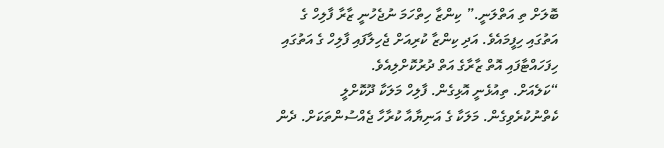ބޮލަށް ތި އަތްލަނީ.” ކިންޒާ ހިތްހަމަ ނުޖެހުނީ ޒާރާ ފާލިހް ގެ އަތުގައި ހިފީމައެވެ. އަދި ކިންޒާ ކުރިއަށް ޖެހިލާފައި ފާލިހް ގެ އަތުގައި ހިފަހައްޓާފައި އޮތް ޒާރާގެ އަތް ދުރުކޮށްލިއެވެ.
“ކަލެއަށް. ތިއުޅެނީ އޮޅިގެން. ފާލިހް މަލަކާ ދޫކޮށްލީ ކެތްނުކުރެވިގެން. މަލަކާ ގެ އަނިޔާއާ ކުރާހާ ޖެއްސުންތަކަށް. ދެން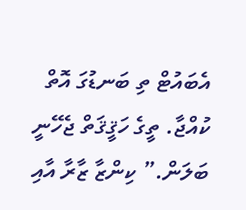އެބައުޓް ތި ބަނޑުގަ އޮތް ކުއްޖާ. ތީގެ ހަޤީޤަތް ޖެހޭނީ ބަލަން.” ކިންޒާ ޒާރާ އާއި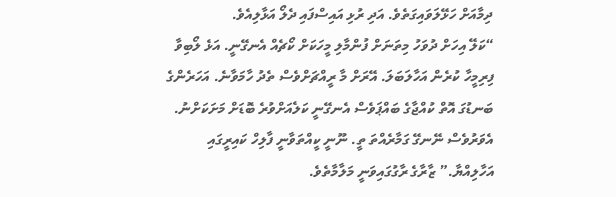ދިމާއަށް ހަޅޭލަވައިގަތެވެ. އަދި ރުޅި އައިސްފައި ދެލޯ އަޅާލިއެވެ.
“ކަލޭ އިހަށް ދުވަހު މިތަނަށް ފުންމާލި މީހަކަށް ކޯޗެއް އެނގޭނީ. އަޅެ ލޯބިވާ ފިރިމީހާ ކުރެން އަހާލަބަލަ. އޭރަށް މާ ރީއްޗަށްވެސް ތެދު ހާމަވާނެ. އަހަރެންގެ ބަނޑުގަ އޮތް ކުއްޖާގެ ބައްޕަވެސް އެނގޭނީ ކަލެއަށްވުރެ ބޮޑަށް މަށަކަށްނު. އެވަރުވެސް ނޭނގޭ ގަމާރެއްތަ ތީ. ނޫނީ ކީއްތަވާނީ ފާލިހް ކައިރީގައި އަހާލިއްޔާ.” ޒާރާގެ ރާގުގައިވަނީ މަލާމާތެވެ.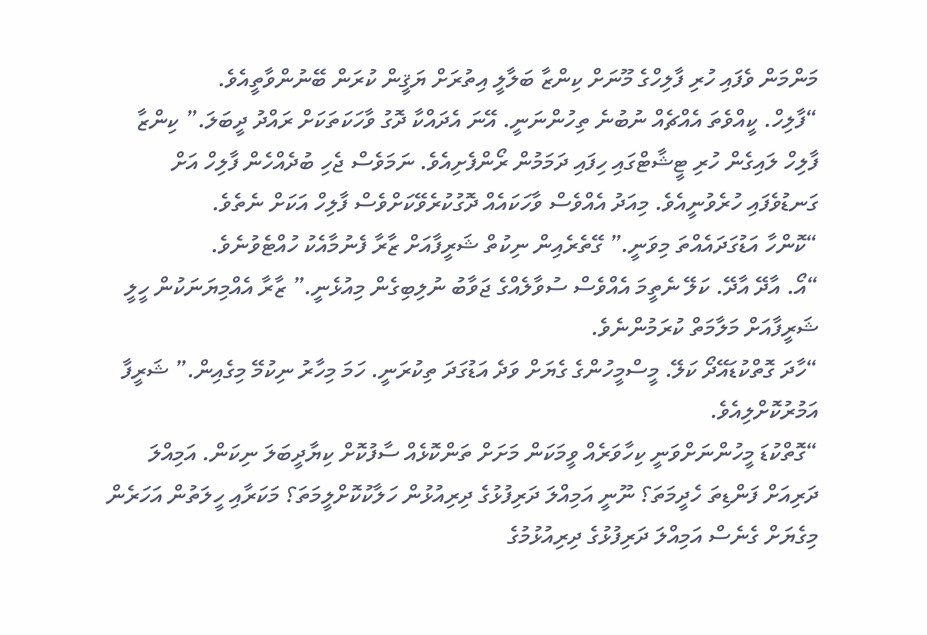މަންމަން ވެފައި ހުރި ފާލިހްގެ މޫނަށް ކިންޒާ ބަލާލީ އިތުރަށް ޔަޤީން ކުރަން ބޭނުންވާތީއެވެ.
“ފާލިހް. ކީއްވެތަ އެއްޗެއް ނުބުނެ ތިހުންނަނީ. އޭނަ އެދައްކާ ދޮގު ވާހަކަތަކަށް ރައްދު ދީބަލަ.” ކިންޒާ ފާލިހް ލައިގެން ހުރި ޓީޝާޓްގައި ހިފައި ދަމަމުން ރޯންފެށިއެވެ. ނަމަވެސް ޖެހި ބުދެއްހެން ފާލިހް އަށް ގަނޑުވެފައި ހުރެވުނީއެވެ. މިއަދު އެއްވެސް ވާހަކައެއް ދޮގުކުރެވޭކަށްވެސް ފާލިހް އަކަށް ނެތެވެ.
“ކޮންހާ އަޑުގަދައެއްތަ މިވަނީ.” ގޭތެރެއިން ނިކުތް ޝަރީފާއަށް ޒާރާ ފެނުމާއެކު ހުއްޓެވުނެވެ.
“އޯ. އާދޭ އާދޭ. ކަލޭ ނެތީމަ އެއްވެސް ސުވާލެއްގެ ޖަވާބު ނުލިބިގެން މިއުޅެނީ.” ޒާރާ އެއްމިޔަނަކުން ހީލީ ޝަރީފާއަށް މަލާމަތް ކުރަމުންނެވެ.
“ހާދަ ގޮތްކުޑައޭދޯ ކަލޭ. މީސްމީހުންގެ ގެޔަށް ވަދެ އަޑުގަދަ ތިކުރަނީ. ހަމަ މިހާރު ނިކުމޭ މިގެއިން.” ޝަރީފާ އަމުރުކޮށްލިއެވެ.
“ގޮތްކުޑަ މީހުންނަށްވަނީ ކިހާވަރެއް ވީމަކަން މަށަށް ތަންކޮޅެއް ސާފުކޮށް ކިޔާދީބަލަ ނިކަން. އަމިއްލަ ދަރިއަށް ފަންޑިތަ ހެދީމަތަ؟ ނޫނީ އަމިއްލަ ދަރިފުޅުގެ ދިރިއުޅުން ހަލާކުކޮށްލީމަތަ؟ މަކަރާއި ހީލަތުން އަހަރެން މިގެޔަށް ގެނެސް އަމިއްލަ ދަރިފުޅުގެ ދިރިއުޅުމުގެ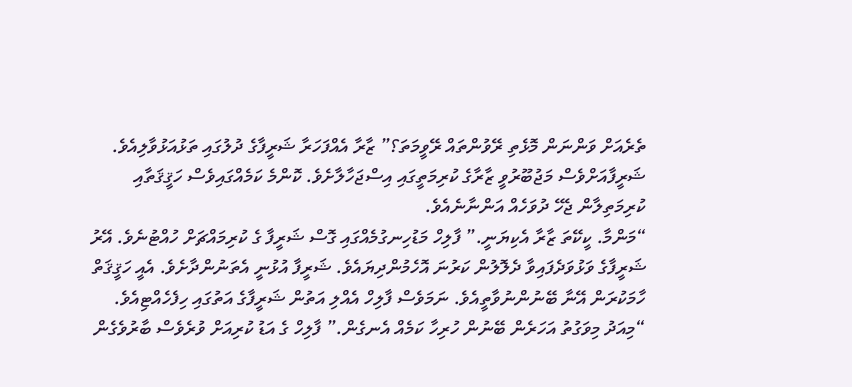ތެރެއަށް ވަންނަން މޮޅެތި ރޭވުންތައް ރޭވީމަތަ؟” ޒާރާ އެއްފަހަރާ ޝަރީފާގެ ދުލުގައި ތަޅުއަޅުވާލިއެވެ.
ޝަރީފާއަށްވެސް މަޖުބޫރުވީ ޒާރާގެ ކުރިމަތީގައި އިސްޖަހާލާށެވެ. ކޮންމެ ކަމެއްގައިވެސް ހަޤީޤަތާއި ކުރިމަތިލާން ޖެހޭ ދުވަހެއް އަންނާނެއެވެ.
“މަންމާ. ކީކޭތަ ޒާރާ އެކިޔަނީ.” ފާލިހް މަޑުހިނގުމެއްގައި ގޮސް ޝަރީފާ ގެ ކުރިމައްޗަށް ހުއްޓުނެވެ. އޭރު ޝަރީފާގެ ވަޅުވަދެފައިވާ ދެލޮލުން ކަރުނަ އޮހެމުންދިޔައެވެ. ޝަރީފާ އުޅުނީ އެތަނުންދާށެވެ. އެއީ ހަޤީޤަތް ހާމަކުރަން އޭނާ ބޭނުންނުވާތީއެވެ. ނަމަވެސް ފާލިހް އެއްލި އަތުން ޝަރީފާގެ އަތުގައި ހިފެހެއްޓިއެވެ.
“މިއަދު މިވަގުތު އަހަރެން ބޭނުން ހުރިހާ ކަމެއް އެނގެން.” ފާލިހް ގެ އަޑު ކުރިއަށް ވުރެވެސް ބާރުވެގެން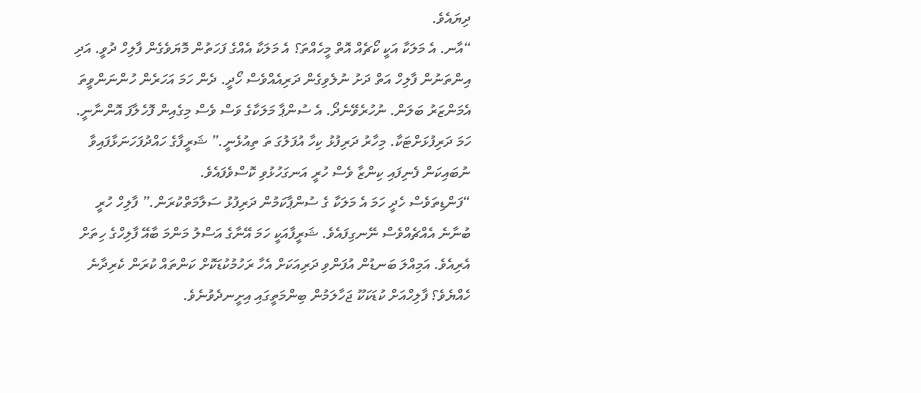ދިޔައެވެ.
“އާނ. އެ މަލަކާ އަކީ ކޯޗެއް އޮތް މީހެއްތަ؟ އެ މަލަކާ އެއްގެ ފަހަތުން މޮޔަވެގެން ފާލިހް ދުވީ. އަދި އިންތަނުން ފާލިހް އަތް ދަށު ނުލެވިގެން ދަރިއެއްވެސް ހޯދީ. ދެން ހަމަ އަހަރެން ހުންނަންވީތަ އެމަންޒަރު ބަލަން. ނުހުރެވޭނެދޯ. އެ ސުންޕާ މަލަކާގެ ވަސް ވެސް މިގެއިން ފޮހެލާފަ އޮންނާނީ. ހަމަ ދަރިފުޅަށްޓަކާ. މިހާރު ދަރިފުޅު ކިހާ އުފަލުގަ ތަ ތިއުޅެނީ.” ޝަރީފާގެ ހައްދުފަހަނަޅާފައިވާ ނުބައިކަން ފެނިފައި ކިންޒާ ވެސް ހުރީ އަނގަހުޅުވި ކޮސްވެފައެވެ.
“ފަންޑިތަވެސް ހެދީ ހަމަ އެ މަލަކާ ގެ ސުންޕާކަމުން ދަރިފުޅު ސަލާމަތްކުރަން.” ފާލިހް ހުރީ ބުނާނެ އެއްޗެއްވެސް ނޭނގިފައެވެ. ޝަރީފާއަކީ ހަމަ އޭނާގެ އަސްލު މަންމަ ބާއޭ ފާލިހްގެ ހިތަށް އެރިއެވެ. އަމިއްލަ ބަނޑުން އުފަންވި ދަރިއަކަށް އެހާ ރަހުމުކުޑަކޮށް ކަންތައް ކުރަން ކެރިދާނެ ހެއްޔެވެ؟ ފާލިހްއަށް ކުޑަކަކޫ ޖަހާލަމުން ބިންމަތީގައި އިށީނދެވުނެވެ.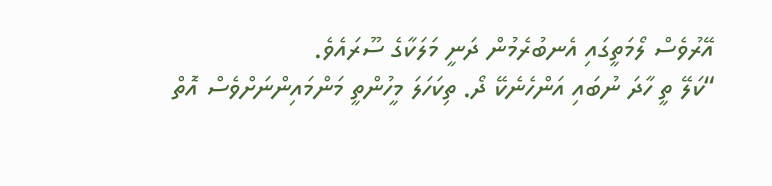އޭރުވެސް ލޯމަތީގައި އެނބުރެމުން ދަނީ މަލަކާގެ ސޫރައެވެ.
“ކަލޭ ތީ ހާދަ ނުބައި އަންހެނެކޭ ދޯ. ތިކަހަލަ މީހުންތީ މަންމައިންނަށްވެސް އޮތް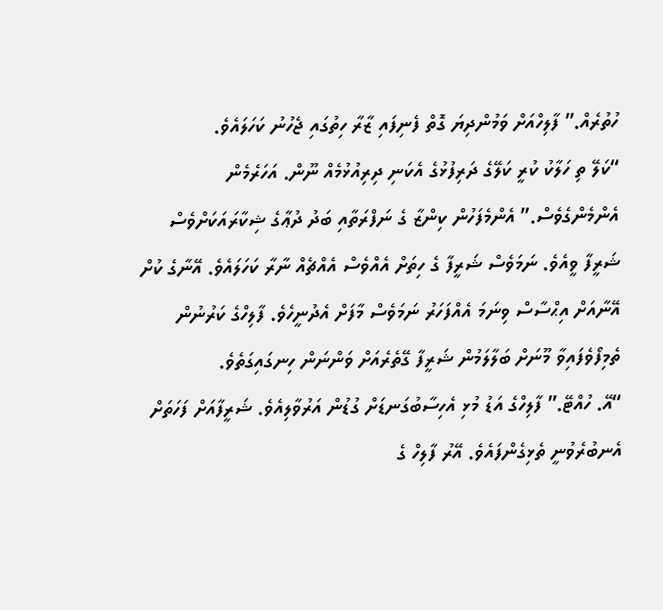ހުތުރެއް.” ފާލިހްއަށް ވަމުންދިޔަ ގޮތް ފެނިފައި ޒާރާ ހިތުގައި ޖެހުނު ކަހަލައެވެ.
“ކަލޭ ތި ހަލާކު ކުރީ ކަލޭގެ ދަރިފުޅުގެ އެކަނި ދިރިއުޅުމެއް ނޫން. އަހަރެމެން އެންމެންގެވެސް.” އެންމެފަހުން ކިންޒާ ގެ ނަފްރަތާއި ބަދު ދުޢާގެ ޝިކާރައަކަށްވެސް ޝަރީފާ ވީއެވެ. ނަމަވެސް ޝަރީފާ ގެ ހިތަށް އެއްވެސް އެއްޗެއް ނާރާ ކަހަލައެވެ. އޭނާގެ ކުށް އޭނާއަށް އިޙްސާސް ވިނަމަ އެއްފަހަރު ނަމަވެސް މާފަށް އެދުނީހެވެ. ފާލިހްގެ ކަރުނުން ތެމިފޯވެފައިވާ މޫނަށް ބަލާލަމުން ޝަރީފާ ގޭތެރެއަށް ވަންނަން ހިނގައިގަތެވެ.
“އޭ. ހުއްޓޭ.” ފާލިހްގެ އަޑު މުޅި އެހިސާބުގަނޑަށް ގުޑުން އަރުވާލިއެވެ. ޝަރީފާއަށް ފަހަތަށް އެނބުރެވުނީ ތެޅިގެންފައެވެ. އޭރު ފާލިހް ގެ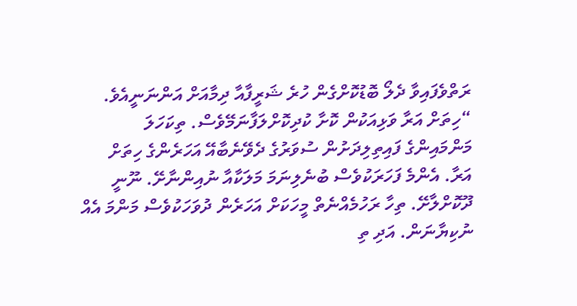ރަތްވެފައިވާ ދެލޯ ބޮޑުކޮށްގެން ހުރެ ޝަރީފާއާ ދިމާއަށް އަންނަނީއެވެ.
“ހިތަށް އަރާ ވަޅިއަކުން ކޮށާ ކުދިކޮށްލަފާނަމޭވެސް. ތިކަހަލަ މަންމައިންގެ ފައިތިލިދަށުން ސުވަރުގެ ދެވޭނެބާއޭ އަހަރެންގެ ހިތަށް އަރާ. އެންމެ ފަހަރަކުވެސް ބުނެލިނަމަ މަލަކާއާ ނުއިންނާށޭ. ނޫނީ ދޫކޮށްލާށޭ. ތިހާ ރަހުމެއްނެތް މީހަކަށް އަހަރެން ދުވަހަކުވެސް މަންމަ އެއް ނުކިޔާނަން. އަދި ތި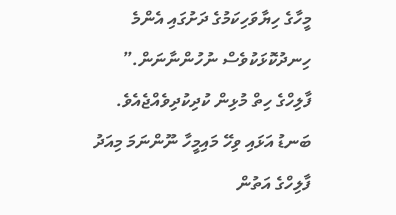މީހާގެ ހިޔާވަހިކަމުގެ ދަށުގައި އެންމެ ހިނދުކޮޅަކުވެސް ނުހުންނާނަން.” ފާލިހްގެ ހިތް މުޅިން ކުދިކުދިވެއްޖެއެވެ. ބަނޑު އަޅައި ވިހޭ މައިމީހާ ނޫންނަމަ މިއަދު ފާލިހްގެ އަތުން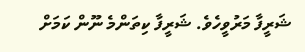ޝަރީފާ މަރުވީހެވެ. ޝަރީފާ ކިތަންމެ ނޫން ކަމަށް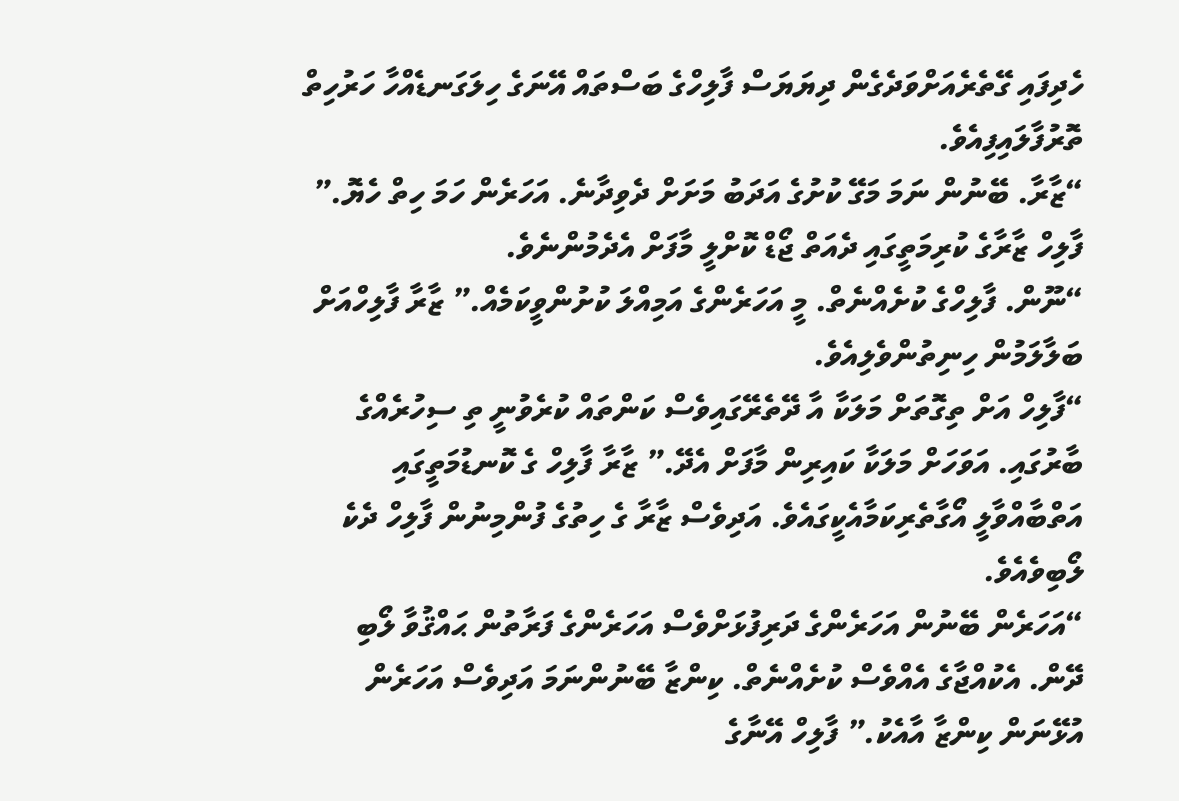ހެދިފައި ގޭތެރެއަށްވަދެގެން ދިޔަޔަސް ފާލިހްގެ ބަސްތައް އޭނަގެ ހިލަގަނޑެއްހާ ހަރުހިތް ތޮރުފާލައިފިއެވެ.
“ޒާރާ. ބޭނުން ނަމަ މަގޭ ކުށުގެ އަދަބު މަށަށް ދެވިދާނެ. އަހަރެން ހަމަ ހިތް ހެޔޮ.” ފާލިހް ޒާރާގެ ކުރިމަތީގައި ދެއަތް ޖޯޑް ކޮށްލީ މާފަށް އެދެމުންނެވެ.
“ނޫން. ފާލިހްގެ ކުށެއްނެތް. މީ އަހަރެންގެ އަމިއްލަ ކުށުންވީކަމެއް.” ޒާރާ ފާލިހްއަށް ބަލާލަމުން ހިނިތުންވެލިއެވެ.
“ފާލިހް އަށް ތިގޮތަށް މަލަކާ އާ ދޭތެރޭގައިވެސް ކަންތައް ކުރެވުނީ ތި ސިހުރެއްގެ ބާރުގައި. އަވަހަށް މަލަކާ ކައިރިން މާފަށް އެދޭ.” ޒާރާ ފާލިހް ގެ ކޮނޑުމަތީގައި އަތްބާއްވާލީ އޯގާތެރިކަމާއެކީގައެވެ. އަދިވެސް ޒާރާ ގެ ހިތުގެ ފުންމިނުން ފާލިހް ދެކެ ލޯބިވެއެވެ.
“އަހަރެން ބޭނުން އަހަރެންގެ ދަރިފުޅަށްވެސް އަހަރެންގެ ފަރާތުން ޙައްޤުވާ ލޯބި ދޭން. އެކުއްޖާގެ އެއްވެސް ކުށެއްނެތް. ކިންޒާ ބޭނުންނަމަ އަދިވެސް އަހަރެން އުޅޭނަން ކިންޒާ އާއެކު.” ފާލިހް އޭނާގެ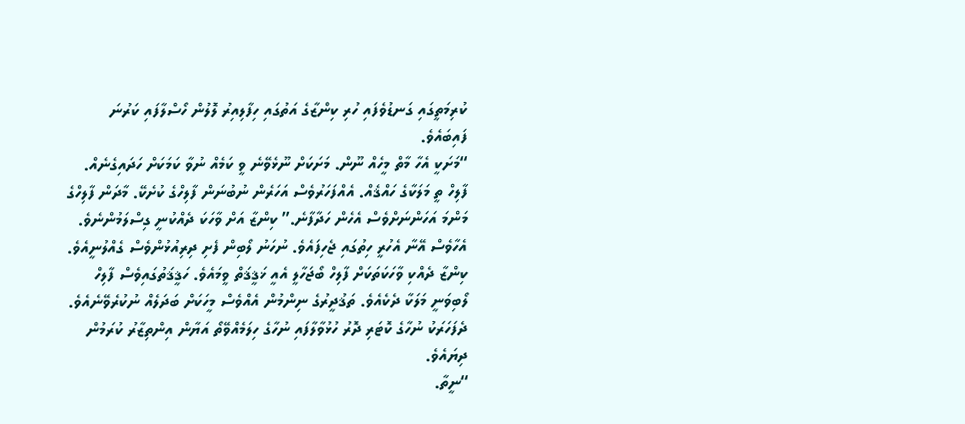ކުރިމަތީގައި ގަނޑުވެފައި ހުރި ކިންޒާގެ އަތުގައި ހިފާލިއިރު ލޮލުން ހޯސްލާފައި ކަރުނަ ފައިބައެވެ.
“މަށަކީ އެހާ މާތް މީހެއް ނޫން. މަށަކަށް ނޫޅެވޭނެ ވީ ކަމެއް ނުވާ ކަމަކަށް ހަދައިގެނެއް. ފާލިހް ތީ މަލަކާގެ ހައްޤެއް. އެއްފަހަރުވެސް އަހަރެން ނުބުނަން ފާލިހްގެ ކުށެކޭ. މާދަން ފާލިހްގެ މަންމަ އަހަންނަށްވެސް އެހެން ހަދާފާނެ.” ކިންޒާ އަށް ވާހަކަ ދެއްކުނީ ގިސްލަމުންނެވެ. އެހާވެސް އޭނާ އެހުރީ ހިތުގައި ޖެހިފައެވެ. ނުހަނު ލޯބިން ފެށި ދިރިއުޅުންވެސް ގެއްލުނީއެވެ.
ކިންޒާ ދެއްކި ވާހަކަތަކަށް ފާލިހް ބޯޖަހާލީ އެއީ ޚަޤީޤަތް ވީމައެވެ. ހަޤީޤަތުގައިވެސް ފާލިހް ލޯބިވަނީ މަލަކާ ދެކެއެވެ. ތަޤުދީރުގެ ނިންމުން އެއްވެސް މީހަކަށް ބަދަލެއް ނުކުރެވޭނެއެވެ.
ދެފަހަރަކު ނުހާގެ ކޮޓަރި ދޮރު ހުޅުވާލާފައި ނުހާގެ ހިލަމެއްވޭތޯ އަޔާން އިންތިޒާރު ކުރަމުން ދިޔައެވެ.
“ނީތާ.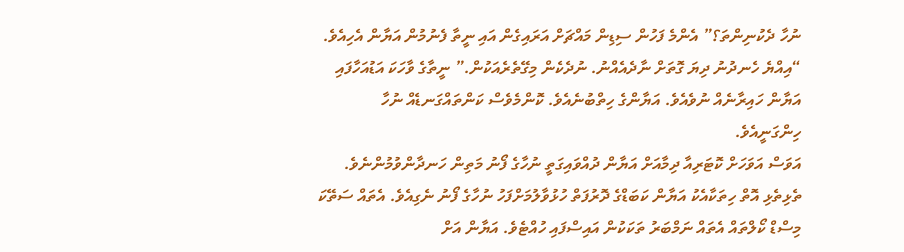ނުހާ ދެކުނިންތަ؟” އެންމެ ފަހުން ސިޑިން މައްޗަށް އަރައިގެން އައި ނީތާ ފެނުމުން އަޔާން އެހިއެވެ.
“އިއްޔެ ހެނދުނު ދިޔަ ގޮތަށް ނާދެއެއްނު. ނުދެކެން މިގޭތެރެއަކުން.” ނީތާގެ ވާހަކަ އަޑުއަހާފައި އަޔާން ހައިރާނެއް ނުވެއެވެ. އަޔާންގެ ހިތްބުނެއެވެ. ކޮންމެވެސް ކަންތައްގަނޑެއް ނުހާ ހިންގަނީއެވެ.
އަވަސް އަވަހަށް ކޮޓަރިއާ ދިމާއަށް އަޔާން ދުއްވައިގަތީ ނުހާގެ ފޯނު މަތިން ހަނދާންވުމުންނެވެ.
ތެޅިތެޅި އޮތް ހިތަކާއެކު އަޔާން ކަބަޑްގެ ދޮރުފަތް ހުޅުވާލުމަށްފަހު ނުހާގެ ފޯނު ނެގިއެވެ. އެތައް ސަތޭކަ މިސްޑް ކޯލްތައް އެތައް ނަމްބަރު ތަކަކުން އައިސްފައި ހުއްޓެވެ. އަޔާން އަށް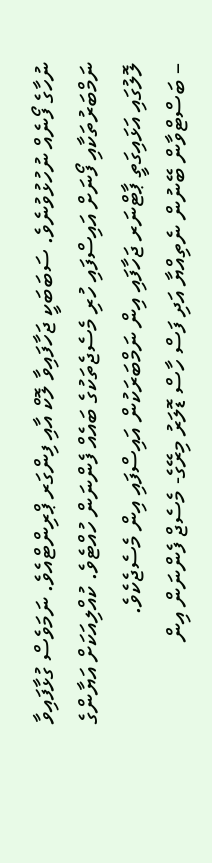ނުހާގެ ފޯނެއް ނުހުޅުވުނެވެ. ސަބަބަކީ ޖަހާފައިވާ ލޮކް އާއި ފިންގަރ ޕްރިންޓްއެވެ. ނަމަވެސް ގުޅާފައިވާ ނަމްބަރުތަކާއި ފޯނަށް އައިސްފައި ހުރި މެސެޖެތަކުގެ ބައެއް ފެންނަން ހުއްޓެވެ. ކުއްލިއަކަށް އަޔާންގެ ލޮލުގައި އަޅައިގަތީ ޕާޓްނަރ ޖަހާފައި އިން ނަމްބަރަކުން އައިސްފައި އިން މެސެޖެކެވެ.
– ބަސްޓްވާން ބޭނުން ނެތިއްޔާ އަދި ފަސް ހާސް ޑޮލަރު މިރޭގެ- މެސެޖް ފެންނަން އިން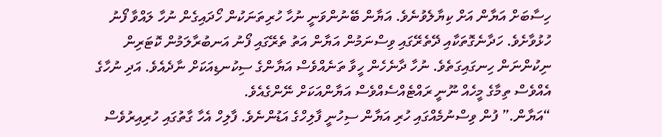ހިސާބަށް އަޔާން އަށް ކިޔާލެވުނެވެ. އަޔާން ބޭނުންވަނީ ނުހާ ހުރިތަނަކުން ހޯދައިގެން ނުހާ ލައްވާ ފޯނު ހުޅުވާށެވެ. ހަދާނެގޮތަކާއި ދޭތެރޭގައި ވިސްނަމުން އަޔާން އަތު ތެރޭގައި ފޯނު އަނބުރާލަމުން ކޮޓަރިން ނިކުންނަން ހިނގައިގަތެވެ. ނުހާ ދާނެހެން ހީވާ ތަނެއްވެސް އަޔާންގެ ސިކުނޑިއަކަށް ނާދެއެވެ. އަދި ނުހާގެ އެއްވެސް ތިމާގެ މީހެއް ނޫނީ ރައްޓެއްސެއްވެސް އަޔާންއަކަށް ނޭންގެއެވެ.
“އަޔާން.” ފުން ވިސްނުމެއްގައި ހުރި އަޔާން ސިހުނީ ފާލިހްގެ އަޑުންނެވެ. ފާލިހް އެހާ ގާތުގައި ހުރިއިރުވެސް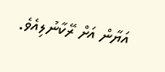އަޔާން އަށް ރޭކާނުލިއެވެ.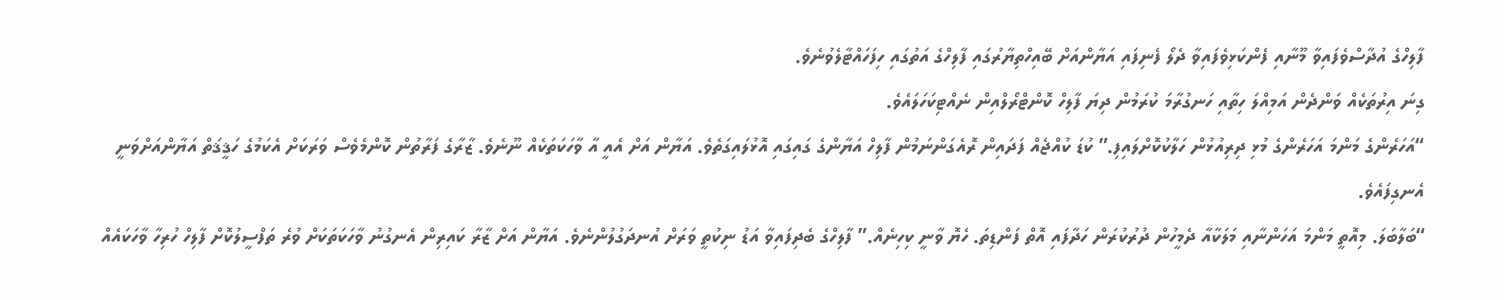ފާލިހްގެ އުދާސްވެފައިވާ މޫނާއި ފެންކަޅިވެފައިވާ ދެލޯ ފެނިފައި އަޔާންއަށް ބޭއިހްތިޔާރުގައި ފާލިހްގެ އަތުގައި ހިފަހައްޓާލެވުނެވެ.
ގިނަ އިރުތަކެއް ވަންދެން އަމިއްލަ ހިތާއި ހަނގުރާމަ ކުރަމުން ދިޔަ ފާލިހް ކޮންޓްރޯލްއިން ނެއްޓިކަހަލައެވެ.
“އަހަރެންގެ މަންމަ އަހަރެންގެ މުޅި ދިރިއުޅުން ހަލާކުކޮށްލައިފި.” ކުޑަ ކުއްޖެއް ފަދައިން ރޮއެގަންނަމުން ފާލިހް އަޔާންގެ ގައިގައި އޮޅުލައިގަތެވެ. އަޔާން އަށް އެއީ އާ ވާހަކަތަކެއް ނޫނެވެ. ޒާރާގެ ފަރާތުން ކޮންމެވެސް ވަރަކަށް އެކަމުގެ ހަޤީޤަތް އަޔާންއަށްވަނީ އެނގިފައެވެ.
“ބަލާބަލަ. މިއޮތީ މަންމަ އަހަންނާއި މަލަކާއާ ދެމީހުން ދުރުކުރަން ހަދާފައި އޮތް ފަންޑިތަ. ހެޔޮ ވާނީ ކިހިނެއް.” ފާލިހްގެ ބެދިފައިވާ އަޑު ނިކުތީ ވަރަށް އުނދަގުލުންނެވެ. އަޔާން އަށް ޒާރާ ކައިރިން އެނގުނު ވާހަކަތަކަށް ވުރެ ތަފްސީލުކޮށް ފާލިހް ހުރިހާ ވާހަކައެއް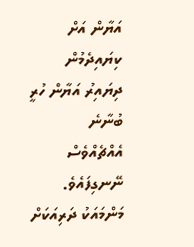އަޔާން އަށް ކިޔައިދެމުން ދިޔައިރު އަޔާން ހުރީ ބުނާނެ އެއްޗެއްވެސް ނޭނގިފައެވެ. މަންމައަކު ދަރިއަކަށް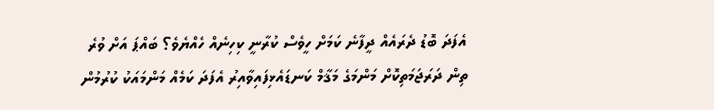އެފަދަ ބޮޑު ދެރައެއް ދީފާނެ ކަމަށް ހީވެސް ކުރާނީ ކިހިނެއް ހެއްޔެވެ؟ ބައްޕަ އަށް ވުރެ ތިން ދަރަޖަމަތިކޮށް މަންމަގެ މަޤާމް ކަނޑައެޅިފައިވާއިރު އެފަދަ ކަމެއް މަންމައަކު ކުރުމުން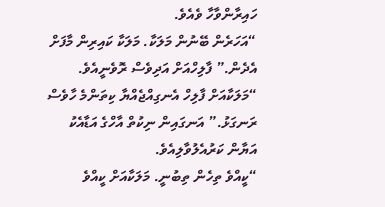ހައިރާންވާހާ ވެއެވެ.
“އަހަރެން ބޭނުން މަލަކާ. މަލަކާ ކައިރިން މާފަށް އެދެން.” ފާލިހްއަށް އަދިވެސް ރޮވެނީއެވެ.
“މަލަކާއަށް ފާލިހް އެނގިއްޖެއްޔާ ކިތަންމެ ހާވެސް ރަނގަޅު.” އަނގައިން ނިކުތް އާހްގެ އަޑާއެކު އަޔާން ކަރުއެލުވާލިއެވެ.
“ކީއްވެ ތިހެން ތިބުނީ. މަލަކާއަށް ކީއްވެ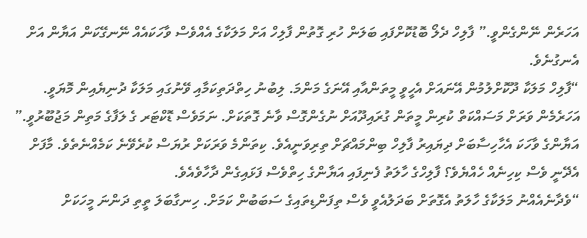އަހަރެން ނޭންގެންވީ.” ފާލިހް ދެލޯ ބޮޑުކޮށްފައި ބަލަން ހުރި ގޮތުން ފާލިހް އަށް މަލަކާގެ އެއްވެސް ވާހަކައެއް ނޭނގޭކަން އަޔާން އަށް އެނގުނެވެ.
“ފާލިހް މަލަކާ ދޫކޮށްލުމުން އޭނައަށް އެހީވީ މީތަންއާއި އޭނަގެ މަންމަ. ލިބުނު ހިތްދަތިކަމާއި ވޭނުގައި މަލަކާ ދުނިޔެއިން މޮޔަވީ. އަހަރެމެން ވަރަށް މަސައްކަތް ކުރިން މީތަން ގުރައިދޫއަށް ނުގެންގޮސް ވާނެ ގޮތަކަށް. ނަމަވެސް ޑޮކްޓަރ ގެ ލަފާގެ މަތިން މަޖުބޫރުވީ.” އަޔާންގެ ވާހަކަ އެހާހިސާބަށް ދިޔައިރު ފާލިހް ބިންމައްޗަށް ތިރިވަނީއެވެ. ކިތަންމެ ވަރަކަށް ރުޔަސް ކުރެވޭނެ ކަމެއްނެތެވެ. މާފަށް އެދޭނީ ވެސް ކިހިނެއް ހެއްޔެވެ؟ ފާލިހްގެ ހާލަތު ފެނިފައި އަޔާންގެ ހިތްވެސް ފަޅައިގެން ދާހާވެއެވެ.
“ވެދާނެއެއްނު މަލަކާގެ ހާލަތު އެގޮތަށް ބަދަލުއެވީ ވެސް ތިފަންޑިތައިގެ ސަބަބުން ކަމަށް. ހިނގާބަލަ ތީތި ދަންނަ މީހަކަށް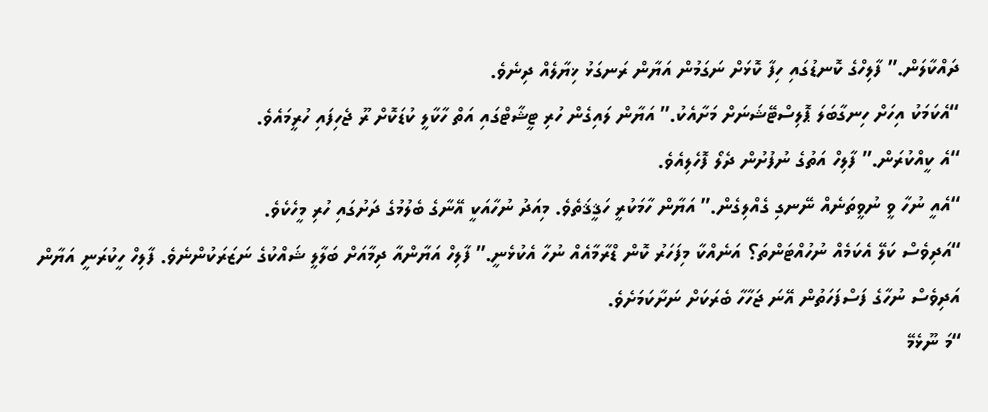ދައްކާލަން.” ފާލިހްގެ ކޮނޑުގައި ހިފާ ކޮޅަށް ނަގަމުން އަޔާން ރަނގަޅު ޚިޔާލެއް ދިނެވެ.
“އެކަމަކު އިހަށް ހިނގާބަލަ ޕޮލިސްޓޭޝަނަށް މަށާއެކު.” އަޔާން ލައިގެން ހުރި ޓީޝާޓްގައި އަތް ހާކާލީ ކުޑަކޮށް ރޫ ޖެހިފައި ހުރީމައެވެ.
“އެ ކީއްކުރަން.” ފާލިހް އަތުގެ ނުފުށުން ދެލޯ ފޮހެލިއެވެ.
“އެއީ ނުހާ ވީ ނުވީތަނެއް ނޭނގި ގެއްލިގެން.” އަޔާން ހާމަކުރީ ހަޤީޤަތެވެ. މިއަދު ނުހާއަކީ އޭނާގެ ބެލުމުގެ ދަށުގައި ހުރި މީހެކެވެ.
“އަދިވެސް ކަލޭ އެކަމެއް ނުހުއްޓަންތަ؟ އަނެއްކާ މިފަހަރު ކޮން ޑްރާމާއެއް ނުހާ އެކުޅެނީ.” ފާލިހް އަޔާންއާ ދިމާއަށް ބަލާލީ ޝައްކުގެ ނަޒަރަކުންނެވެ. ފާލިހް ހީކުރަނީ އަޔާން އަދިވެސް ނުހާގެ ފަސްފަހަތުން އޭނަ ޖަހާހާ ބެރަކަށް ނަށާކަމަށެވެ.
“މަ ނޫޅެމޭ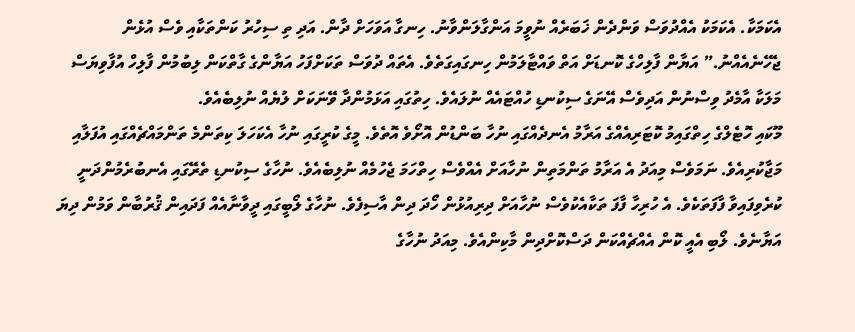އެކަމަކާ. އެކަމަކު އެއްދުވަސް ވަންދެން ޚަބަރެއް ނުވީމަ އަންގާލަންވާނު. ހިނގާ އަވަހަށް ދާން. އަދި ތި ސިހުރު ކަންތަކާއި ވެސް އުޅެން ޖެހޭނެއެއްނު.” އަޔާން ފާލިހްގެ ކޮނޑަށް އަތް ވައްޓާލަމުން ހިނގައިގަތެވެ. އެތައް ދުވަސް ތަކަށްފަހު އަޔާންގެ ގާތްކަން ލިބުމުން ފާލިހް އުފާވިޔަސް މަލަކާ އާމެދު ވިސްނުން އަދިވެސް އޭނަގެ ސިކުނޑި ހުއްޓައެއް ނުލައެވެ. ހިތުގައި އަޅަމުންދާ ވޭނަކަށް ލުޔެއް ނުލިބެއެވެ.
މޫކައި ހޮޓެލްގެ ހިތްގައިމު ކޮޓަރިއެއްގެ އަރާމު އެނދެއްގައި ނުހާ ބަންޑުން އޮށޯވެ އޮތެވެ. މީގެ ކުރީގައި ނުހާ އެކަހަލަ ކިތަންމެ ތަންމައްޗެއްގައި އުފަލާއި މަޖާކުރިއެވެ. ނަމަވެސް މިއަދު އެ އަރާމު ތަންމަތިން ނުހާއަށް އެއްވެސް ހިތްހަމަ ޖެހުމެއް ނުލިބެއެވެ. ނުހާގެ ސިކުނޑި ތެރޭގައި އެނބުރެމުންދަނީ ކުރެވިފައިވާ ފާފަތަކެވެ. އެ ހުރިހާ ފާފަ ތަކާއެކުވެސް ނުހާއަށް ދިރިއުޅުން ހޯދަ ދިން އާސިފެވެ. ނުހާގެ ލޯބީގައި ދީވާނާއެއް ފަދައިން ޤުރުބާން ވަމުން ދިޔަ އަޔާނެވެ. ލޯބި އެއީ ކޮން އެއްޗެއްކަން ދަސްކޮށްދިން މާކިންއެވެ. މިއަދު ނުހާގެ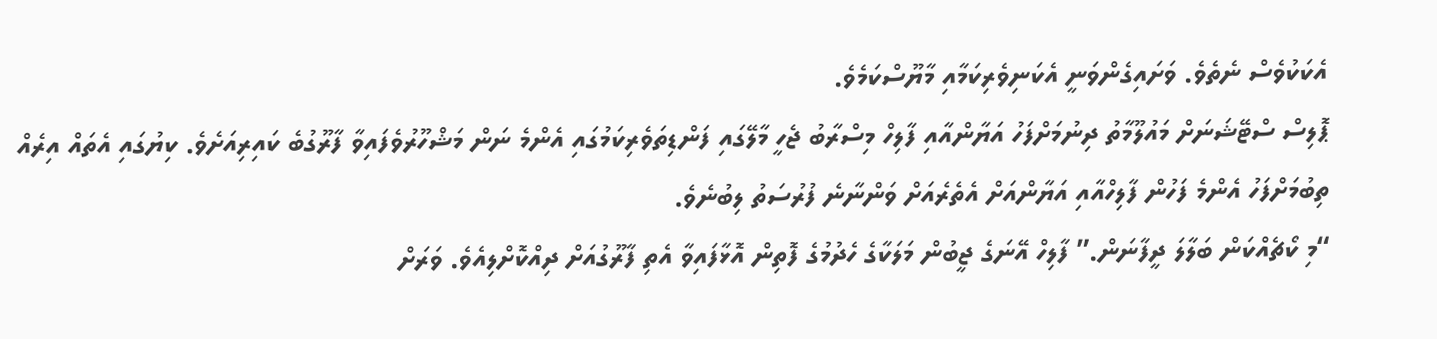އެކަކުވެސް ނެތެވެ. ވަށައިގެންވަނީ އެކަނިވެރިކަމާއި މާޔޫސްކަމެވެ.
ޕޮލިސް ސްޓޭޝަނަށް މައުލޫމާތު ދިނުމަށްފަހު އަޔާންއާއި ފާލިހް މިސްރާބު ޖެހީ މާލޭގައި ފަންޑިތަވެރިކަމުގައި އެންމެ ނަން މަޝްހޫރުވެފައިވާ ފާރޫގުބެ ކައިރިއަށެވެ. ކިޔުގައި އެތައް އިރެއް ތިބުމަށްފަހު އެންމެ ފަހުން ފާލިހްއާއި އަޔާންއަށް އެތެރެއަށް ވަންނާނެ ފުރުސަތު ލިބުނެވެ.
“މި ކޯޗެއްކަން ބަލާލަ ދީފާނަން.” ފާލިހް އޭނަގެ ޖީބުން މަލަކާގެ ހެދުމުގެ ފޮތިން އޮޅާފައިވާ އެތި ފާރޫގުއަށް ދިއްކޮށްލިއެވެ. ވަރަށް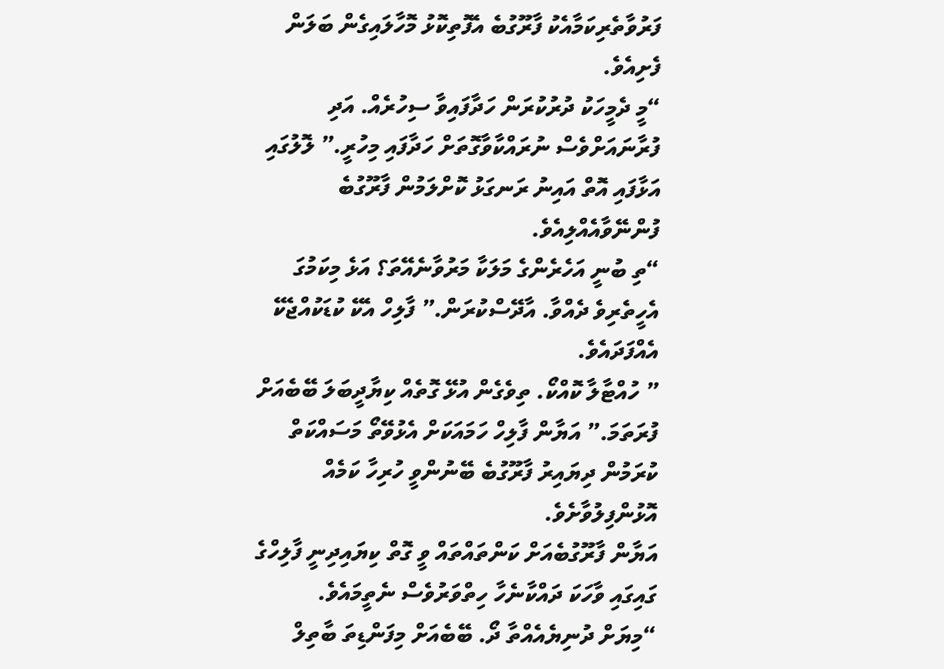ފަރުވާތެރިކަމާއެކު ފާރޫގުބެ އެފޮތިކޮޅު މޮހާލައިގެން ބަލަން ފެށިއެވެ.
“މީ ދެމީހަކު ދުރުކުރަން ހަދާފައިވާ ސިހުރެއް. އަދި ފުރާނައަށްވެސް ނުރައްކާވާގޮތަށް ހަދާފައި މިހުރީ.” ލޮލުގައި އަޅާފައި އޮތް އައިނު ރަނގަޅު ކޮށްލަމުން ފާރޫގުބެ ފުންނޭވާއެއްލިއެވެ.
“ތި ބުނީ އަހެރެންގެ މަލަކާ މަރުވާނެއޭތަ؟ އަޅެ މިކަމުގަ އެހީތެރިވެ ދެއްވާ. އާދޭސްކުރަން.” ފާލިހް އެކޭ ކުޑަކުއްޖެކޭ އެއްފަދައެވެ.
” ހުއްޓާލާ ކޮއްކޯ. ތިވެގެން އުޅޭ ގޮތެއް ކިޔާދީބަލަ ބޭބެއަށް ފުރަތަމަ.” އަޔާން ފާލިހް ހަމައަކަށް އެޅުވޭތޯ މަސައްކަތް ކުރަމުން ދިޔައިރު ފާރޫގުބެ ބޭނުންވީ ހުރިހާ ކަމެއް އޮޅުންފިލުވާށެވެ.
އަޔާން ފާރޫގުބެއަށް ކަންތައްތައް ވީ ގޮތް ކިޔައިދިނީ ފާލިހްގެ ގައިގައި ވާހަކަ ދައްކާނެހާ ހިތްވަރުވެސް ނެތީމައެވެ.
“މިޔަށް ދުނިޔެއެއްތާ ދޯ. ބޭބެއަށް މިފަންޑިތަ ބާތިލް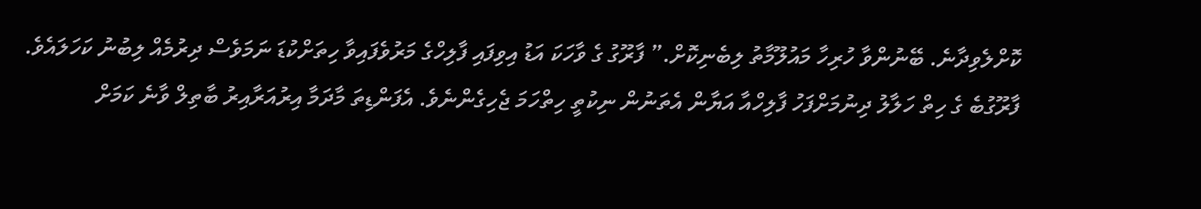ކޮށްލެވިދާނެ. ބޭނުންވާ ހުރިހާ މައުލޫމާތު ލިބެނިކޮށް.” ފާރޫގު ގެ ވާހަކަ އަޑު އިވިފައި ފާލިހްގެ މަރުވެފައިވާ ހިތަށްކުޑަ ނަމަވެސް ދިރުމެއް ލިބުނު ކަހަލައެވެ.
ފާރޫގުބެ ގެ ހިތް ހަލާލު ދިނުމަށްފަހު ފާލިހްއާ އަޔާން އެތަނުން ނިކުތީ ހިތްހަމަ ޖެހިގެންނެވެ. އެފަންޑިތަ މާދަމާ އިރުއަރާއިރު ބާތިލް ވާނެ ކަމަށް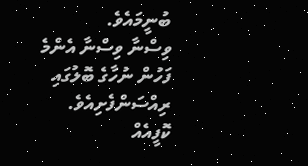ބުނީމައެވެ.
ވިސްނާ ވިސްނާ އެންމެ ފަހުން ނުހާގެ ބޮލުގައި ރިއްސަންފެށިއެވެ. ކޮފީއެއް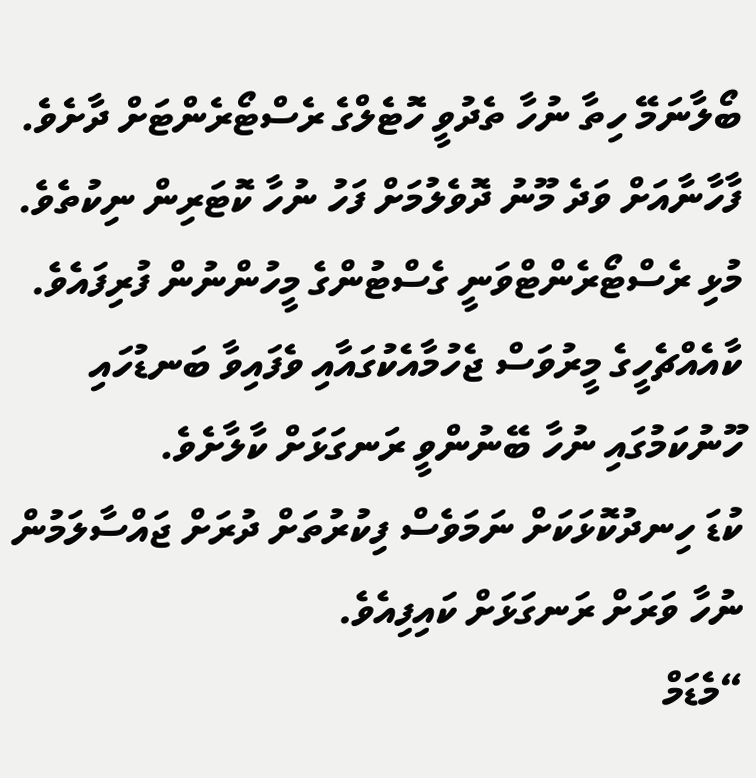ބޯލާނަމޭ ހިތާ ނުހާ ތެދުވީ ހޮޓެލްގެ ރެސްޓޯރެންޓަށް ދާށެވެ. ފާހާނާއަށް ވަދެ މޫނު ދޮވެލުމަށް ފަހު ނުހާ ކޮޓަރިން ނިކުތެވެ.
މުޅި ރެސްޓޯރެންޓްވަނީ ގެސްޓުންގެ މީހުންނުން ފުރިފައެވެ. ކާއެއްޗެހީގެ މީރުވަސް ޖެހުމާއެކުގައާއި ވެފައިވާ ބަނޑުހައި ހޫނުކަމުގައި ނުހާ ބޭނުންވީ ރަނގަޅަށް ކާލާށެވެ.
ކުޑަ ހިނދުކޮޅަކަށް ނަމަވެސް ފިކުރުތަށް ދުރަށް ޖައްސާލަމުން ނުހާ ވަރަށް ރަނގަޅަށް ކައިފިއެވެ.
“މެޑަމް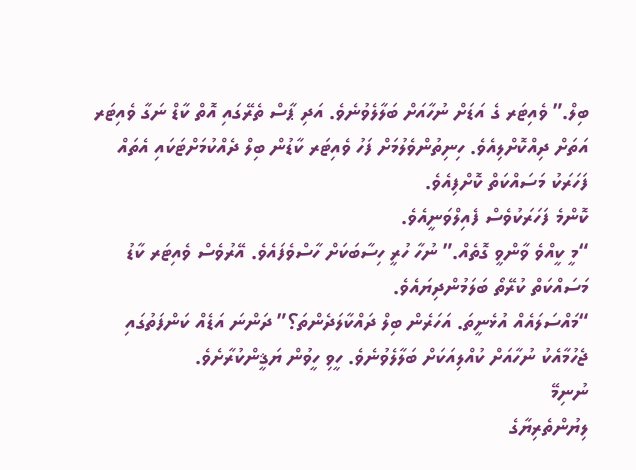ބިލް.” ވެއިޓަރ ގެ އަޑަށް ނުހާއަށް ބަލާލެވުނެވެ. އަދި ޕާސް ތެރޭގައި އޮތް ކާޑް ނަގާ ވެއިޓަރ އަތަށް ދިއްކޮށްލިއެވެ. ހިނިތުންވެލުމަށް ފަހު ވެއިޓަރ ކާޑުން ބިލް ދެއްކުމަށްޓަކައި އެތައް ފަހަރަކު މަސައްކަތް ކޮށްފިއެވެ.
ކޮންމެ ފަހަރަކުވެސް ފެއިލްވަނީއެވެ.
“މީ ކީއްވެ ވާންވީ ގޮތެއް.” ނުހާ ހުރީ ހިސާބަކަށް ހާސްވެފައެވެ. އޭރުވެސް ވެއިޓަރ ކާޑު މަސައްކަތް ކުރޭތޯ ބަލަމުންދިޔައެވެ.
“މައްސަލައެއް އުޅެނީތަ. އަހަރެން ބިލް ދައްކާލަދެންތަ؟” ދަންނަ އަޑެއް ކަންފަތުގައި ޖެހުމާއެކު ނުހާއަށް ކުއްލިއަކަށް ބަލާލެވުނެވެ. ހީވި ހީވުން ޔަޤީންކުރާށެވެ.
ނުނިމޭ
ލިޔުންތެރިޔާގެ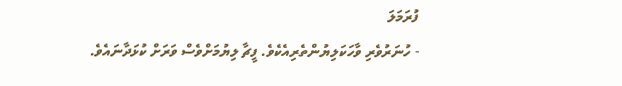ފުރަމަލަ
- ހުނަރުވެރި ވާހަކަލިޔުންތެރިއެކެވެ. ފީޗާ ލިޔުމަށްވެސް ވަރަށް ކުޅަދާނައެވެ.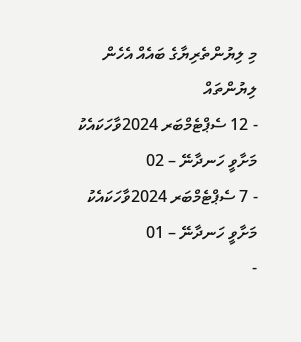މި ލިޔުންތެރިޔާގެ ބައެއް އެހެން ލިޔުންތައް
- 12 ސެޕްޓެމްބަރ 2024ވާހަކައެކު މަށާވީ ހަނދާނޭ – 02
- 7 ސެޕްޓެމްބަރ 2024ވާހަކައެކު މަށާވީ ހަނދާނޭ – 01
-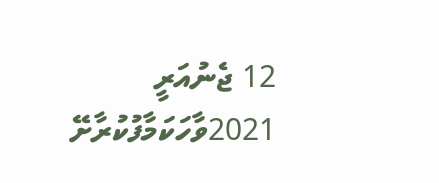12 ޖެނުއަރީ 2021ވާހަކަމާފުކުރާށޭ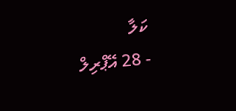ކަލާ
- 28 އޭޕްރިލް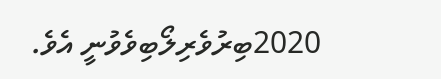2020ބިރުވެރިލޯބިވެވުނީ އެވެ.